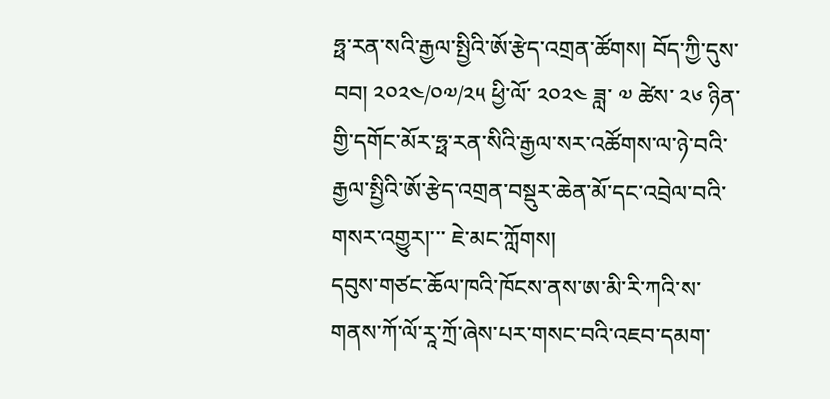ཧྥ་རན་སའི་རྒྱལ་སྤྱིའི་ཨོ་རྩེད་འགྲན་ཚོགས། བོད་ཀྱི་དུས་བབ། ༢༠༢༤/༠༧/༢༥ ཕྱི་ལོ་ ༢༠༢༤ ཟླ་ ༧ ཚེས་ ༢༦ ཉིན་གྱི་དགོང་མོར་ཧྥ་རན་སིའི་རྒྱལ་སར་འཚོགས་ལ་ཉེ་བའི་རྒྱལ་སྤྱིའི་ཨོ་རྩེད་འགྲན་བསྡུར་ཆེན་མོ་དང་འབྲེལ་བའི་གསར་འགྱུར།་་་ ཇེ་མང་ཀློགས།
དབུས་གཙང་ཆོལ་ཁའི་ཁོངས་ནས་ཨ་མི་རི་ཀའི་ས་གནས་ཀོ་ལོ་རཱ་ཀྲོ་ཞེས་པར་གསང་བའི་འཇབ་དམག་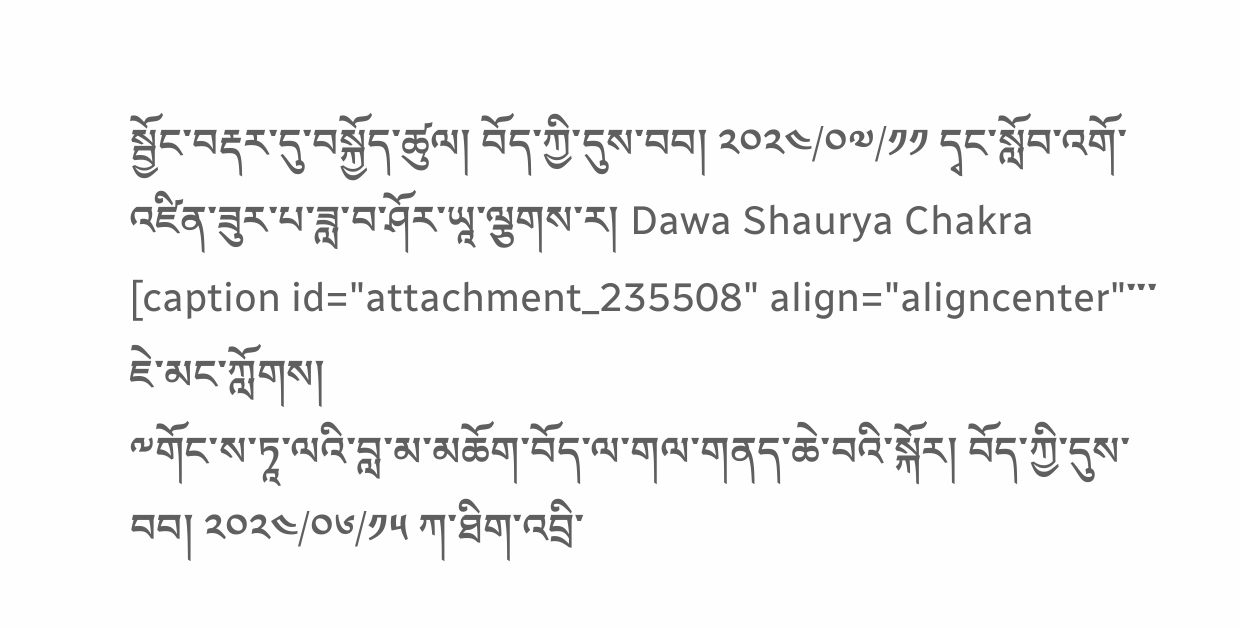སྦྱོང་བརྡར་དུ་བསྐྱོད་ཚུལ། བོད་ཀྱི་དུས་བབ། ༢༠༢༤/༠༧/༡༡ དྭང་སློབ་འགོ་འཛིན་ཟུར་པ་ཟླ་བ་ཤོར་ཡཱ་ལྕགས་ར། Dawa Shaurya Chakra [caption id="attachment_235508" align="aligncenter"་་་ ཇེ་མང་ཀློགས།
༸གོང་ས་ཏཱ་ལའི་བླ་མ་མཆོག་བོད་ལ་གལ་གནད་ཆེ་བའི་སྐོར། བོད་ཀྱི་དུས་བབ། ༢༠༢༤/༠༦/༡༥ ཀ་ཐིག་འབྲི་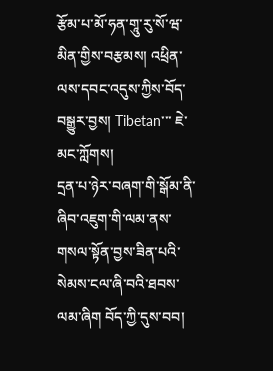རྩོམ་པ་མོ་ཧན་གཱུ་རུ་སོ་ཝ་མིན་གྱིས་བརྩམས། འཕྲིན་ལས་དབང་འདུས་ཀྱིས་བོད་བསྒྱུར་བྱས། Tibetan་་་ ཇེ་མང་ཀློགས།
དྲན་པ་ཉེར་བཞག་གི་སྒོམ་ནི་ཞིབ་འཇུག་གི་ལམ་ནས་གསལ་སྟོན་བྱས་ཟིན་པའི་སེམས་ངལ་ཞི་བའི་ཐབས་ལམ་ཞིག བོད་ཀྱི་དུས་བབ།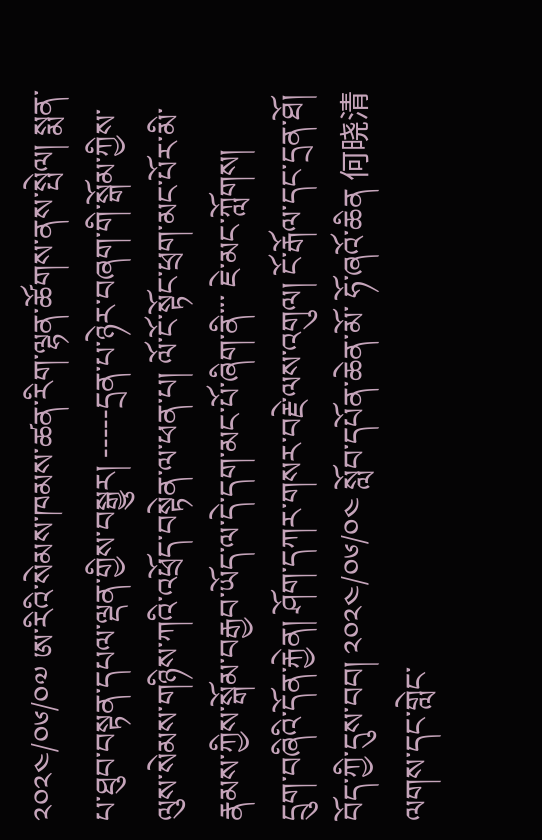༢༠༢༤/༠༦/༠༧ ཨ་རིའི་སེམས་ཁམས་ཚན་རིག་ལྷན་ཚོགས་ནས་སྤེལ། སྨན་པ་ཐུབ་བསྟན་དཔལ་ལྡན་གྱིས་བསྒྱུར། -----དྲན་པ་ཉེར་བཞག་གི་སྒོམ་ཀྱིས་ལུས་སེམས་གཉིས་ཀའི་འཕྲོད་བསྟེན་ལ་ཕན་པ། ལོ་ངོ་སྟོང་ཕྲག་མང་པོར་མི་རྣམས་ཀྱིས་སྒོམ་བརྒྱབ་ཡོད་ལ་དེ་དག་མང་པོ་ཞིག་ནི་་་ ཇེ་མང་ཀློགས།
དྲུག་བཞིའི་དོན་རྐྱེན། ཤོག་དཀར་གསར་བརྗེ་ལས་འགུལ། ངོ་རྒོལ་དང་དྲན་ཐོ། བོད་ཀྱི་དུས་བབ། ༢༠༢༤/༠༦/༠༤ སློབ་དཔོན་ཆེན་མོ་ ཧོ་ཞའོ་ཆིན 何晓清 ལགས་དང་གླེང་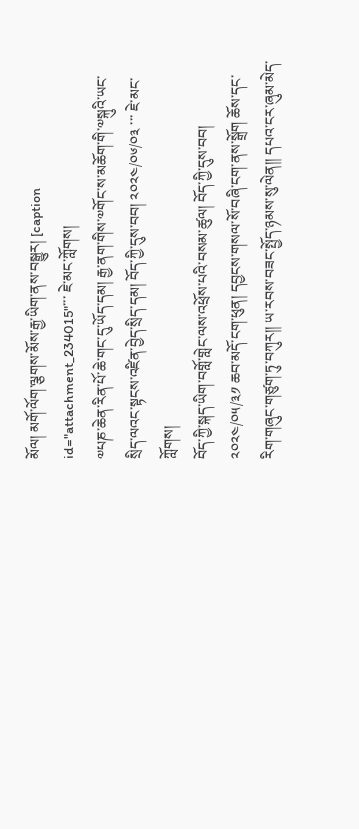མོལ། མགོ་ལོག་ལྕགས་མོས་རྒྱ་ཡིག་ནས་བསྒྱུར། [caption id="attachment_234015"་་་ ཇེ་མང་ཀློགས།
༧པཎ་ཆེན་རིན་པོ་ཆེ་གང་དུ་ཡོད་དམ། རྒྱ་ནག་གིས་༧གོང་ས་མཆོག་གི་༧སྐུའི་ཡང་སྲིད་ལའང་སྟངས་འཛིན་བྱེད་སྲིད་དམ། བོད་ཀྱི་དུས་བབ། ༢༠༢༤/༠༦/༠༣ ་་་ ཇེ་མང་ཀློགས།
བོད་ཀྱི་སྐད་ཡིག་བགློ་གླེང་ལས་འཕྲོས་པའི་བསམ་ཚུལ། བོད་ཀྱི་དུས་བབ། ༢༠༢༤/༠༥/༣༡ ཆབ་མདོ་ངག་ཕུན། དབྱངས་གསལ་སོ་བཞི་ངག་ནས་སྒྲོག ཆོས་དང་རིག་གཞུང་གཙུག་ཏུ་བཀུར།། ཡ་རབས་བཟང་སྤྱོད་ཉམས་སུ་ལེན།། དཔའ་ངར་ཞུམ་མེད་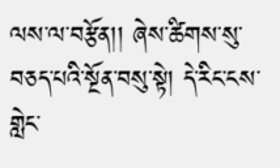ལས་ལ་བརྩོན།། ཞེས་ཚིགས་སུ་བཅད་པའི་སྔོན་བསུ་སྟེ། དེ་རིང་ངས་གླེང་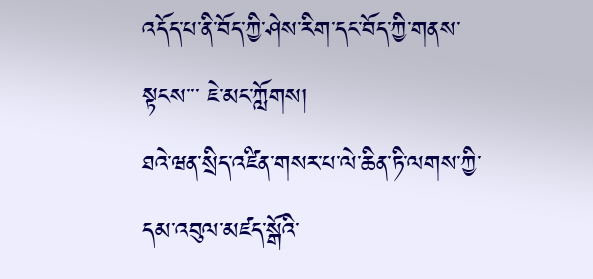འདོད་པ་ནི་བོད་ཀྱི་ཤེས་རིག་དང་བོད་ཀྱི་གནས་སྟངས་་་ ཇེ་མང་ཀློགས།
ཐའེ་ཝན་སྲིད་འཛིན་གསར་པ་ལེ་ཆིན་ཏི་ལགས་ཀྱི་དམ་འབུལ་མཛད་སྒོའི་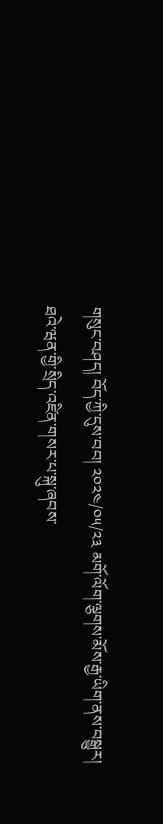གསུང་བཤད། བོད་ཀྱི་དུས་བབ། ༢༠༢༤/༠༥/༢༣ མགོ་ལོག་ལྕགས་མོས་རྒྱ་ཡིག་ནས་བསྒྱུར། ཐའེ་ཝན་གྱི་སྲིད་འཛིན་གསར་པ་སྐུ་ཞབས་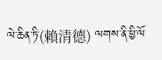ལེ་ཆིན་ཏི་(賴清德) ལགས་ནི་ཕྱི་ལོ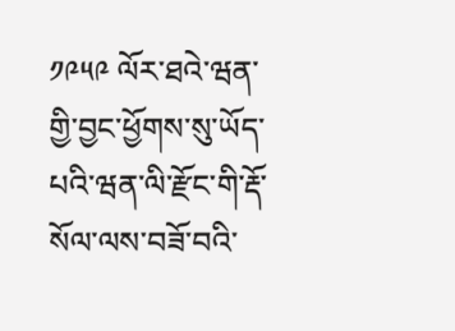༡༩༥༩ ལོར་ཐའེ་ཝན་གྱི་བྱང་ཕྱོགས་སུ་ཡོད་པའི་ཝན་ལི་རྫོང་གི་རྡོ་སོལ་ལས་བཟོ་བའི་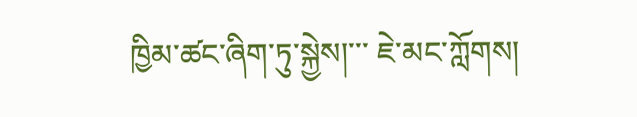ཁྱིམ་ཚང་ཞིག་ཏུ་སྐྱེས།་་་ ཇེ་མང་ཀློགས།